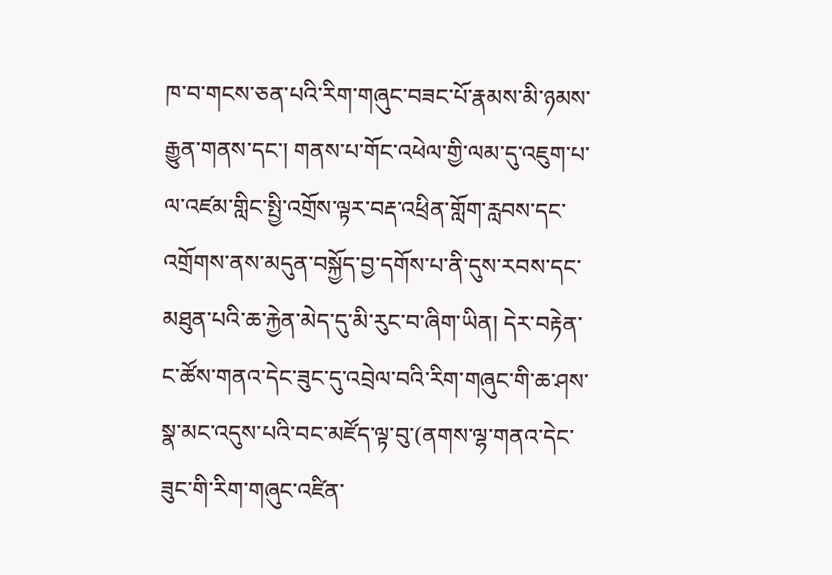ཁ་བ་གངས་ཅན་པའི་རིག་གཞུང་བཟང་པོ་རྣམས་མི་ཉམས་རྒྱུན་གནས་དང་། གནས་པ་གོང་འཕེལ་གྱི་ལམ་དུ་འཇུག་པ་ལ་འཛམ་གླིང་སྤྱི་འགྲོས་ལྟར་བརྡ་འཕྲིན་གློག་རླབས་དང་འགྲོགས་ནས་མདུན་བསྐྱོད་བྱ་དགོས་པ་ནི་དུས་རབས་དང་མཐུན་པའི་ཆ་རྐྱེན་མེད་དུ་མི་རུང་བ་ཞིག་ཡིན། དེར་བརྟེན་ང་ཚོས་གནའ་དེང་ཟུང་དུ་འབྲེལ་བའི་རིག་གཞུང་གི་ཆ་ཤས་སྣ་མང་འདུས་པའི་བང་མཛོད་ལྟ་བུ་(ནགས་ལྷ་གནའ་དེང་ཟུང་གི་རིག་གཞུང་འཛིན་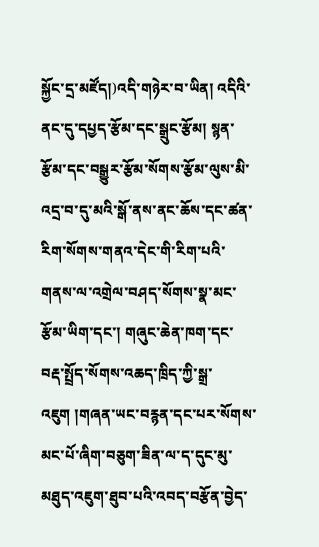སྐྱོང་དྲ་མཛོད།)འདི་གཉེར་བ་ཡིན། འདིའི་ནང་དུ་དཔྱད་རྩོམ་དང་སྒྲུང་རྩོམ། སྙན་རྩོམ་དང་བསྒྱུར་རྩོམ་སོགས་རྩོམ་ལུས་མི་འདྲ་བ་དུ་མའི་སྒོ་ནས་ནང་ཆོས་དང་ཚན་རིག་སོགས་གནའ་དེང་གི་རིག་པའི་གནས་ལ་འགྲེལ་བཤད་སོགས་སྣ་མང་རྩོམ་ཡིག་དང་། གཞུང་ཆེན་ཁག་དང་བརྡ་སྤྲོད་སོགས་འཆད་ཁྲིད་ཀྱི་སྒྲ་འཇུག །གཞན་ཡང་བརྙན་དང་པར་སོགས་མང་པོ་ཞིག་བཅུག་ཟིན་ལ་ད་དུང་མུ་མཐུད་འཇུག་ཐུབ་པའི་འབད་བརྩོན་བྱེད་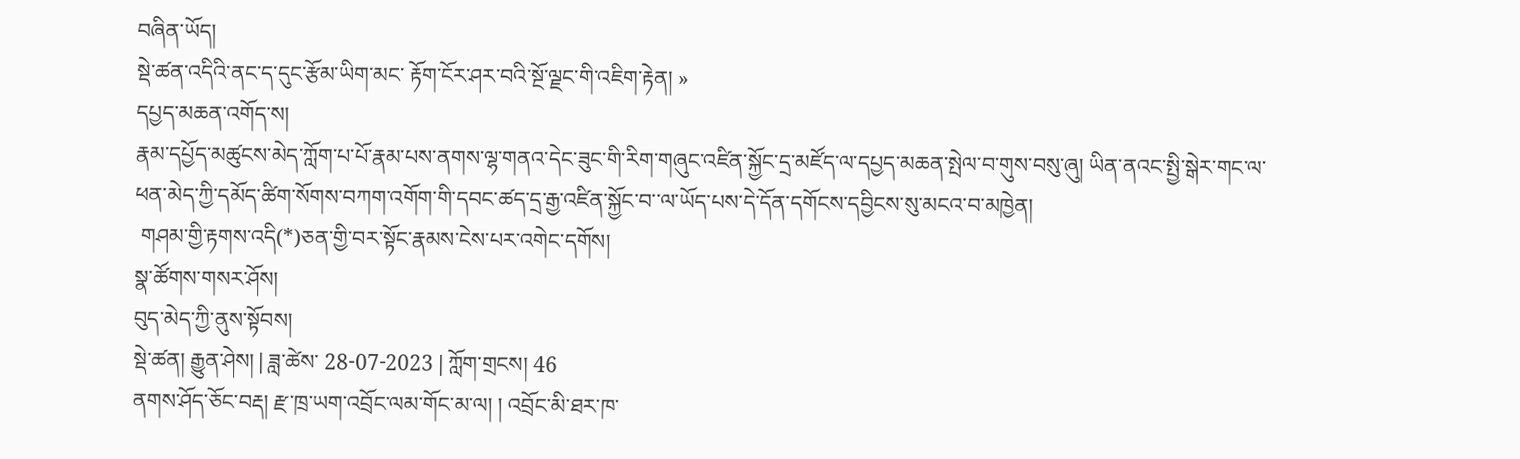བཞིན་ཡོད།
སྡེ་ཚན་འདིའི་ནང་ད་དུང་རྩོམ་ཡིག་མང་ རྟོག་ངོར་ཤར་བའི་སྔོ་ལྗང་གི་འཇིག་རྟེན། »
དཔྱད་མཆན་འགོད་ས།
རྣམ་དཔྱོད་མཚུངས་མེད་ཀློག་པ་པོ་རྣམ་པས་ནགས་ལྷ་གནའ་དེང་ཟུང་གི་རིག་གཞུང་འཛིན་སྐྱོང་དྲ་མཛོད་ལ་དཔྱད་མཆན་སྤེལ་བ་གུས་བསུ་ཞུ། ཡིན་ནའང་སྤྱི་སྒེར་གང་ལ་ཕན་མེད་ཀྱི་དམོད་ཚིག་སོགས་བཀག་འགོག་གི་དབང་ཚད་དྲ་རྒྱ་འཛིན་སྐྱོང་བ་་ལ་ཡོད་པས་དེ་དོན་དགོངས་དབྱིངས་སུ་མངའ་བ་མཁྱེན།
 གཤམ་གྱི་རྟགས་འདི(*)ཅན་གྱི་བར་སྟོང་རྣམས་ངེས་པར་འགེང་དགོས།
སྣ་ཚོགས་གསར་ཤོས།
བུད་མེད་ཀྱི་ནུས་སྟོབས།
སྡེ་ཚན། རྒྱུན་ཤེས། | ཟླ་ཚེས་ 28-07-2023 | ཀློག་གྲངས། 46
ནགས་ཤོད་ཅོང་བརྡ། རྫ་ཁྲ་ཡག་འབྲོང་ལམ་གོང་མ་ལ། ། འབྲོང་མི་ཐར་ཁ་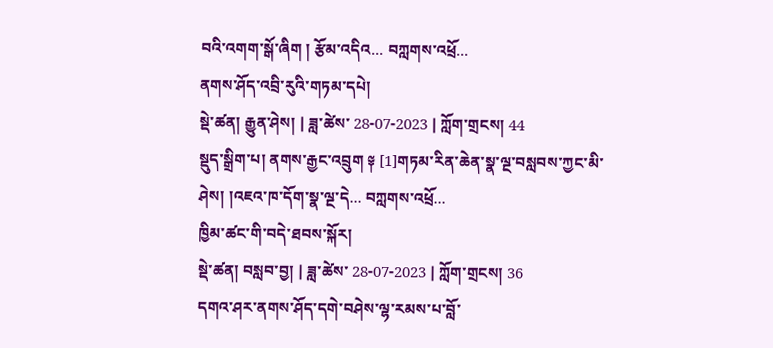བའི་འགག་སྒོ་ཞིག ། རྩོམ་འདིའ... བཀླགས་འཕྲོ...
ནགས་ཤོད་འབྲི་རུའི་གཏམ་དཔེ།
སྡེ་ཚན། རྒྱུན་ཤེས། | ཟླ་ཚེས་ 28-07-2023 | ཀློག་གྲངས། 44
སྡུད་སྒྲིག་པ། ནགས་རྒྱང་འབྲུག ༈ [1]གཏམ་རིན་ཆེན་སྣ་ལྔ་བསླབས་ཀྱང་མི་ཤེས། །འཇའ་ཁ་དོག་སྣ་ལྔ་དེ... བཀླགས་འཕྲོ...
ཁྱིམ་ཚང་གི་བདེ་ཐབས་སྐོར།
སྡེ་ཚན། བསླབ་བྱ། | ཟླ་ཚེས་ 28-07-2023 | ཀློག་གྲངས། 36
དགའ་ཤར་ནགས་ཤོད་དགེ་བཤེས་ལྷ་རམས་པ་བློ་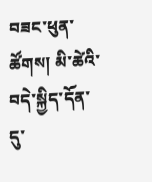བཟང་ཕུན་ཚོགས། མི་ཚེའི་བདེ་སྐྱིད་དོན་དུ་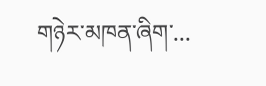གཉེར་མཁན་ཞིག་...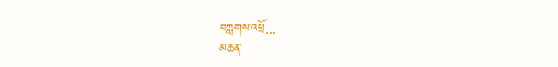བཀླགས་འཕྲོ...
མཆན་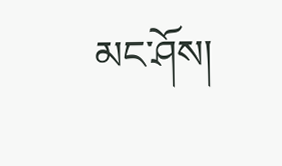མང་ཤོས།